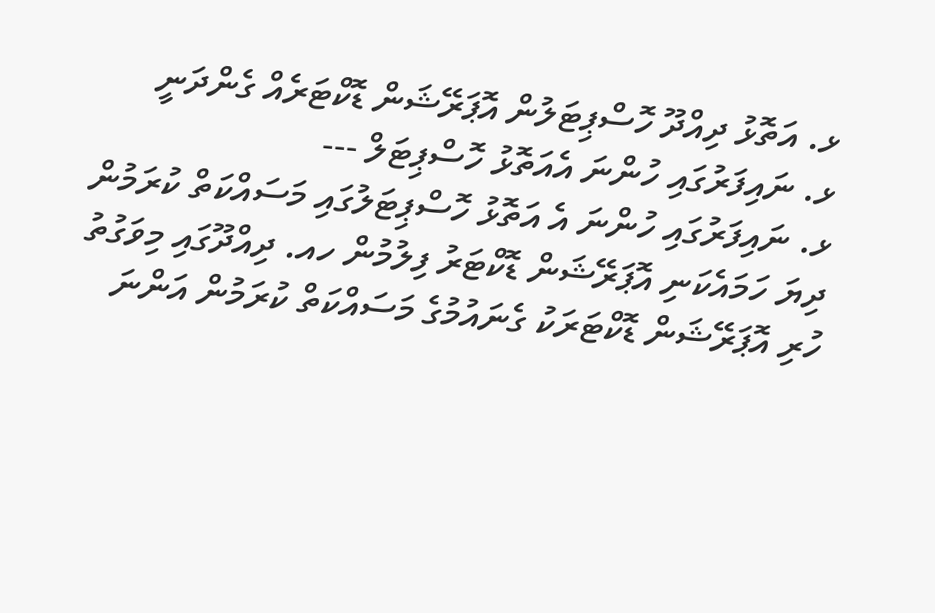ޅ. އަތޮޅު ދިއްދޫ ހޮސްޕިޓަލުން އޮޕަރޭޝަން ޑޮކްޓަރެއް ގެންދަނީ
ޅ. ނައިފަރުގައި ހުންނަ އެއަތޮޅު ހޮސްޕިޓަލް ---
ޅ. ނައިފަރުގައި ހުންނަ އެ އަތޮޅު ހޮސްޕިޓަލުގައި މަސައްކަތް ކުރަމުން ދިޔަ ހަމައެކަނި އޮޕަރޭޝަން ޑޮކްޓަރު ފިލުމުން ހއ. ދިއްދޫގައި މިވަގުތު ހުރި އޮޕަރޭޝަން ޑޮކްޓަރަކު ގެނައުމުގެ މަސައްކަތް ކުރަމުން އަންނަ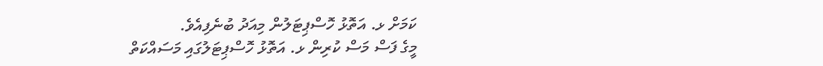ކަމަށް ޅ. އަތޮޅު ހޮސްޕިޓަލުން މިއަދު ބުނެފިއެވެ.
މީގެ ފަސް މަސް ކުރިން ޅ. އަތޮޅު ހޮސްޕިޓަލުގައި މަސައްކަތް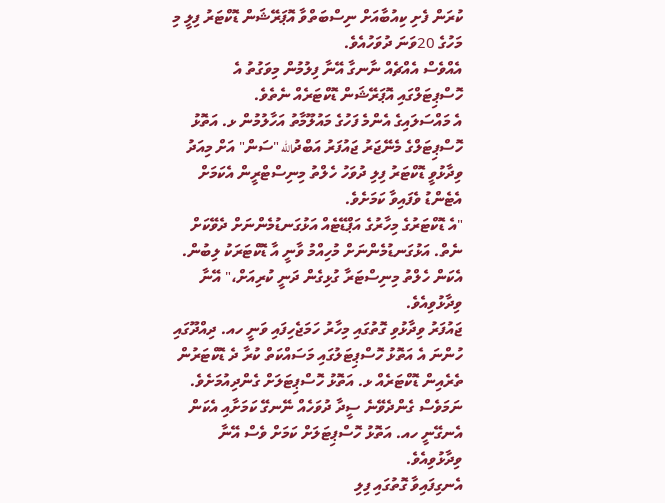ކުރަން ފެށި ކިއުބާއަށް ނިސްބަތްވާ އޮޕަރޭޝަން ޑޮކްޓަރު ފިލީ މި މަހުގެ 20ވަނަ ދުވަހުއެވެ.
އެއްވެސް އެއްޗެއް ނާނގާ އޭނާ ފިލުމުން މިވަގުތު އެ ހޮސްޕިޓަލްގައި އޮޕަރޭޝަން ޑޮކްޓަރެއް ނެތެވެ.
އެ މައްސަލައިގެ އެންމެ ފަހުގެ މައުލޫމާތު އަހާލުމުން ޅ. އަތޮޅު ހޮސްޕިޓަލްގެ މެނޭޖަރު ޖައުފަރު އަބްދުالله "ސަން" އަށް މިއަދު ވިދާޅުވީ ޑޮކްޓަރު ފިލި ދުވަހު ހެލްތު މިނިސްޓްރީން އެކަމަށް އެޓެންޑު ވެފައިވާ ކަމަށެވެ.
"އެ ޑޮކްޓަރުގެ މިހާރުގެ އަޕްޑޭޓެއް އަޅުގަނޑުމެންނަށް ދެވޭކަށް ނެތް. އަޅުގަނޑުމެންނަށް މުހިއްމު ވާނީ އާ ޑޮކްޓަރަކު ލިބުން. އެކަން ހެލްތު މިނިސްޓަރާ ގުޅިގެން ދަނީ ކުރިއަށް،" އޭނާ ވިދާޅުވިއެވެ.
ޖައުފަރު ވިދާޅުވި ގޮތުގައި މިހާރު ހަމަޖެހިފައި ވަނީ ހއ. ދިއްދޫގައި ހުންނަ އެ އަތޮޅު ހޮސްޕިޓަލުގައި މަސައްކަތް ކުރާ ދެ ޑޮކްޓަރުން ތެރެއިން ޑޮކްޓަރެއް ޅ. އަތޮޅު ހޮސްޕިޓަލަށް ގެންދިއުމަށެވެ.
ނަމަވެސް ގެންދެވޭނެ ސީދާ ދުވަހެއް ނޭނގޭ ކަމަށާއި އެކަން އެނގޭނީ ހއ. އަތޮޅު ހޮސްޕިޓަލަށް ކަމަށް ވެސް އޭނާ ވިދާޅުވިއެވެ.
އެނގިފައިވާ ގޮތުގައި ފިލި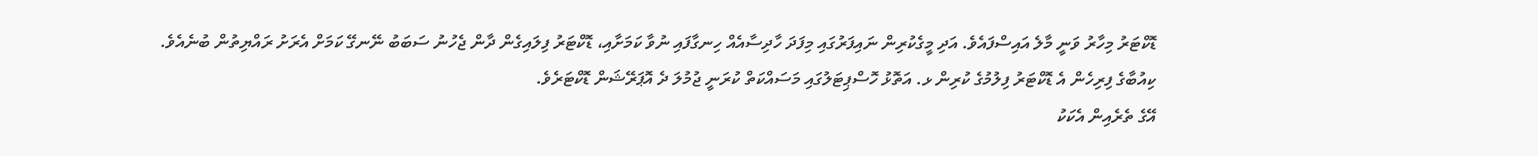ޑޮކްޓަރު މިހާރު ވަނީ މާލެ އައިސްފައެވެ. އަދި މީގެކުރިން ނައިފަރުގައި މިފަދަ ހާދިސާއެއް ހިނގާފައި ނުވާ ކަމަށާއި، ޑޮކްޓަރު ފިލައިގެން ދާން ޖެހުނު ސަބަބު ނޭނގޭ ކަމަށް އެރަށު ރައްޔިތުން ބުނެއެވެ.
ކިއުބާގެ ފިރިހެން އެ ޑޮކްޓަރު ފިލުމުގެ ކުރިން ޅ. އަތޮޅު ހޮސްޕިޓަލުގައި މަސައްކަތް ކުރަނީ ޖުމުލަ ދެ އޮޕަރޭޝަން ޑޮކްޓަރެވެ.
އޭގެ ތެރެއިން އެކަކު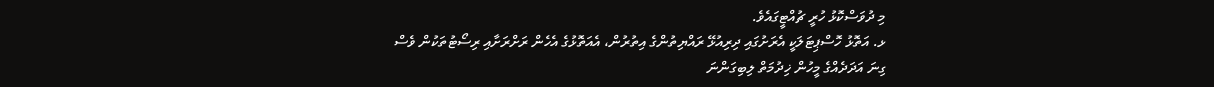މި ދުވަސްކޮޅު ހުރީ ޗުއްޓީގައެވެ.
ޅ. އަތޮޅު ހޮސްޕިޓަލަކީ އެރަށުގައި ދިރިއުޅޭ ރައްޔިތުންގެ އިތުރުން، އެއަތޮޅުގެ އެހެން ރަށްރަށާއި ރިސޯޓުތަކުން ވެސް ގިނަ އަދަދެއްގެ މީހުން ޚިދުމަތް ލިބިގަންނަ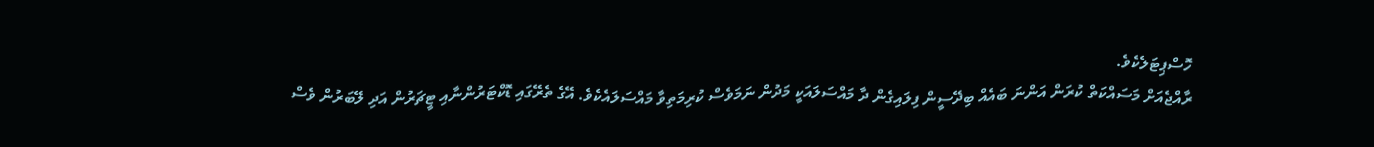ހޮސްޕިޓަލެކެވެ.
ރާއްޖެއަށް މަސައްކަތް ކުރަން އަންނަ ބައެއް ބިދޭސީން ފިލައިގެން ދާ މައްސަލައަކީ މަދުން ނަމަވެސް ކުރިމަތިވާ މައްސަލައެކެވެ. އޭގެ ތެރޭގައި ޑޮކްޓަރުންނާއި ޓީޗަރުން އަދި ލޭބަރުން ވެސް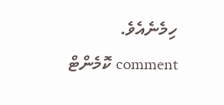ހިމެނެއެވެ.
comment ކޮމެންޓް